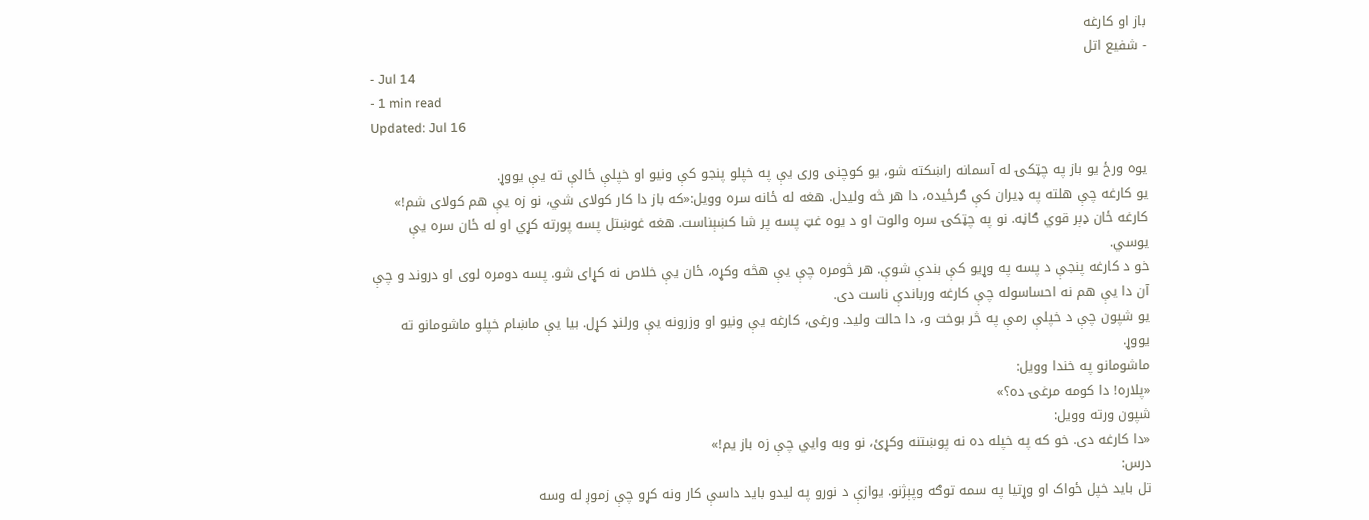باز او کارغه
- شفیع اتل
- Jul 14
- 1 min read
Updated: Jul 16

یوه ورځ یو باز په چټکۍ له آسمانه راښکته شو، یو کوچنی وری یې په خپلو پنجو کې ونیو او خپلې ځالې ته یې یووړ.
یو کارغه چې هلته په ډیران کې ګرځیده، دا هر څه ولیدل. هغه له ځانه سره وویل:«که باز دا کار کولای شي، نو زه یې هم کولای شم!»
کارغه ځان ډېر قوي ګاڼه. نو په چټکۍ سره والوت او د یوه غټ پسه پر شا کښېناست. هغه غوښتل پسه پورته کړي او له ځان سره یې یوسي.
خو د کارغه پنجې د پسه په وړیو کې بندې شوې. هر څومره چې یې هڅه وکړه، ځان یې خلاص نه کړای شو. پسه دومره لوی او دروند و چې آن دا یې هم نه احساسوله چې کارغه ورباندې ناست دی.
یو شپون چې د خپلې رمې په څر بوخت و، دا حالت ولید. ورغی، کارغه یې ونیو او وزرونه یې ورلنډ کړل. بیا یې ماښام خپلو ماشومانو ته یووړ.
ماشومانو په خندا وویل:
«پلاره! دا کومه مرغۍ ده؟»
شپون ورته وویل:
«دا کارغه دی. خو که په خپله ده نه پوښتنه وکړئ، نو وبه وایي چې زه باز یم!»
درس:
تل باید خپل ځواک او وړتیا په سمه توګه وپېژنو. یوازې د نورو په لیدو باید داسې کار ونه کړو چې زموږ له وسه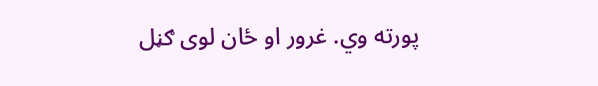پورته وي. غرور او ځان لوی ګڼل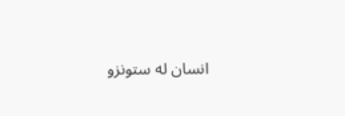انسان له ستونزو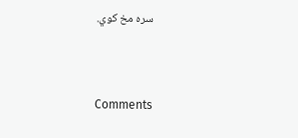سره مخ کوي.



Comments